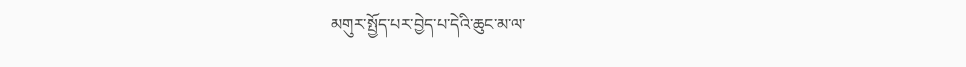མགུར་སྤྱོད་པར་བྱེད་པ་དེའི་ཆུང་མ་ལ་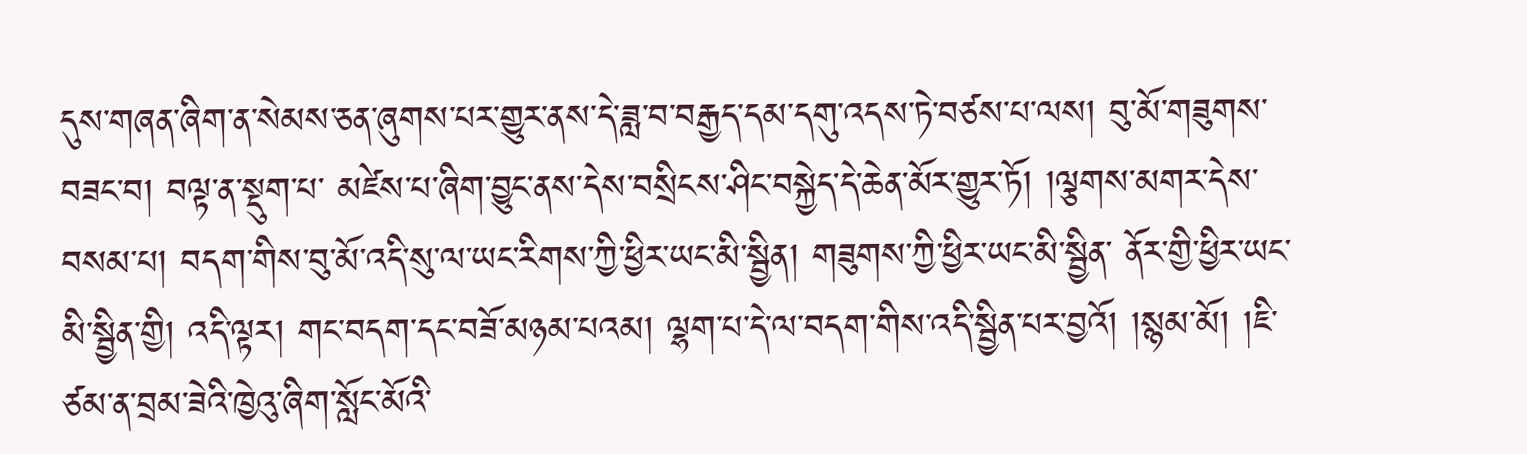དུས་གཞན་ཞིག་ན་སེམས་ཅན་ཞུགས་པར་གྱུར་ནས་དེ་ཟླ་བ་བརྒྱད་དམ་དགུ་འདས་ཏེ་བཙས་པ་ལས། བུ་མོ་གཟུགས་བཟང་བ། བལྟ་ན་སྡུག་པ་ མཛེས་པ་ཞིག་བྱུང་ནས་དེས་བསྲིངས་ཤིང་བསྐྱེད་དེ་ཆེན་མོར་གྱུར་ཏོ། །ལྕགས་མགར་དེས་བསམ་པ། བདག་གིས་བུ་མོ་འདི་སུ་ལ་ཡང་རིགས་ཀྱི་ཕྱིར་ཡང་མི་སྦྱིན། གཟུགས་ཀྱི་ཕྱིར་ཡང་མི་སྦྱིན་ ནོར་གྱི་ཕྱིར་ཡང་མི་སྦྱིན་གྱི། འདི་ལྟར། གང་བདག་དང་བཟོ་མཉམ་པའམ། ལྷག་པ་དེ་ལ་བདག་གིས་འདི་སྦྱིན་པར་བྱའོ། །སྙམ་མོ། །ཇི་ཙམ་ན་བྲམ་ཟེའི་ཁྱེའུ་ཞིག་སློང་མོའི་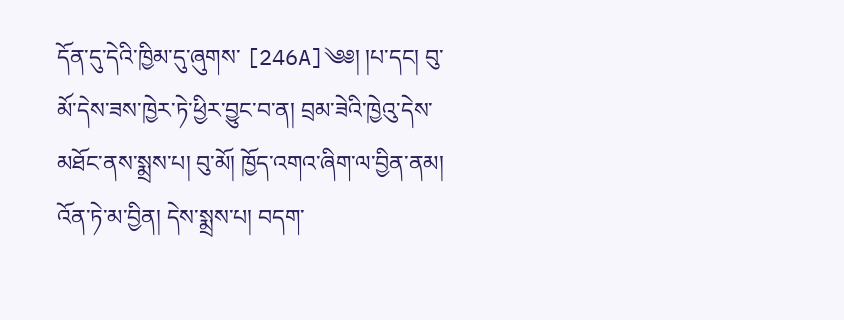དོན་དུ་དེའི་ཁྱིམ་དུ་ཞུགས་ [246A]༄༅། །པ་དང། བུ་མོ་དེས་ཟས་ཁྱེར་ཏེ་ཕྱིར་བྱུང་བ་ན། བྲམ་ཟེའི་ཁྱེའུ་དེས་མཐོང་ནས་སྨྲས་པ། བུ་མོ། ཁྱོད་འགའ་ཞིག་ལ་བྱིན་ནམ། འོན་ཏེ་མ་བྱིན། དེས་སྨྲས་པ། བདག་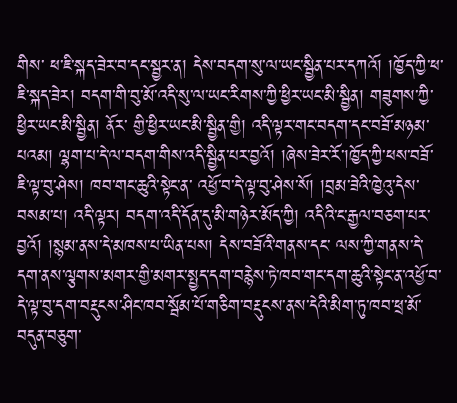གིས་ ཕ་ཇི་སྐད་ཟེར་བ་དང་སྦྱར་ན། དེས་བདག་སུ་ལ་ཡང་སྦྱིན་པར་དཀའོ། །ཁྱོད་ཀྱི་ཕ་ཇི་སྐད་ཟེར། བདག་གི་བུ་མོ་འདི་སུ་ལ་ཡང་རིགས་ཀྱི་ཕྱིར་ཡང་མི་སྦྱིན། གཟུགས་ཀྱི་ཕྱིར་ཡང་མི་སྦྱིན། ནོར་ གྱི་ཕྱིར་ཡང་མི་སྦྱིན་གྱི། འདི་ལྟར་གང་བདག་དང་བཟོ་མཉམ་པའམ། ལྷག་པ་དེ་ལ་བདག་གིས་འདི་སྦྱིན་པར་བྱའོ། །ཞེས་ཟེར་རོ་།ཁྱོད་ཀྱི་ཕས་བཟོ་ཇི་ལྟ་བུ་ཤེས། ཁབ་གང་ཆུའི་སྟེང་ན་ འཕྱོ་བ་དེ་ལྟ་བུ་ཤེས་སོ། །བྲམ་ཟེའི་ཁྱེའུ་དེས་བསམ་པ། འདི་ལྟར། བདག་འདི་དོན་དུ་མི་གཉེར་མོད་ཀྱི། འདིའི་ང་རྒྱལ་བཅག་པར་བྱའོ། །སྙམ་ནས་དེ་མཁས་པ་ཡིན་པས། དེས་བཟོའི་གནས་དང་ ལས་ཀྱི་གནས་དེ་དག་ནས་ལྕགས་མགར་གྱི་མགར་སྤྱད་དག་བརྙེས་ཏེ་ཁབ་གང་དག་ཆུའི་སྟེང་ན་འཕྱོ་བ་དེ་ལྟ་བུ་དག་བརྡུངས་ཤིང་ཁབ་སྦོམ་པོ་གཅིག་བརྡུངས་ནས་དེའི་མིག་ཏུ་ཁབ་ཕྲ་མོ་བདུན་བཅུག་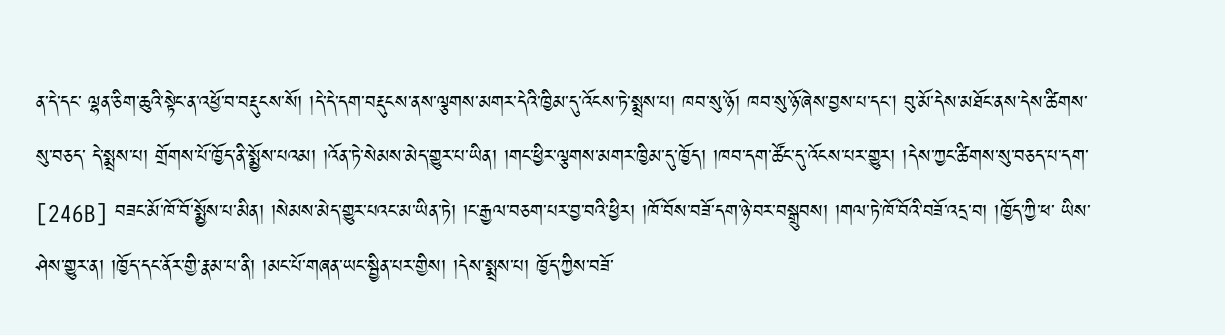ན་དེ་དང་ ལྷན་ཅིག་ཆུའི་སྟེང་ན་འཕྱོ་བ་བརྡུངས་སོ། །དེ་དེ་དག་བརྡུངས་ནས་ལྕགས་མགར་དེའི་ཁྱིམ་དུ་འོངས་ཏེ་སྨྲས་པ། ཁབ་སུ་ཉོ། ཁབ་སུ་ཉོ་ཞེས་བྱས་པ་དང། བུ་མོ་དེས་མཐོང་ནས་དེས་ཚིགས་སུ་བཅད་ དེ་སྨྲས་པ། གྲོགས་པོ་ཁྱོད་ནི་སྨྱོས་པའམ། །འོན་ཏེ་སེམས་མེད་གྱུར་པ་ཡིན། །གང་ཕྱིར་ལྕགས་མགར་ཁྱིམ་དུ་ཁྱོད། །ཁབ་དག་ཚོང་དུ་འོངས་པར་གྱུར། །དེས་ཀྱང་ཚིགས་སུ་བཅད་པ་དག་ [246B] བཟང་མོ་ཁོ་བོ་སྨྱོས་པ་མིན། །སེམས་མེད་གྱུར་པའང་མ་ཡིན་ཏེ། །ང་རྒྱལ་བཅག་པར་བྱ་བའི་ཕྱིར། །ཁོ་བོས་བཟོ་དག་ཉེ་བར་བསྒྲུབས། །གལ་ཏེ་ཁོ་བོའི་བཟོ་འདྲ་བ། །ཁྱོད་ཀྱི་ཕ་ ཡིས་ཤེས་གྱུར་ན། །ཁྱོད་དང་ནོར་གྱི་རྣམ་པ་ནི། །མང་པོ་གཞན་ཡང་སྦྱིན་པར་གྱིས། །དེས་སྨྲས་པ། ཁྱོད་ཀྱིས་བཟོ་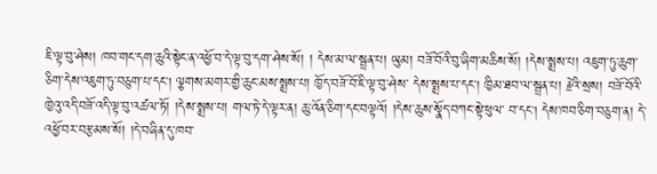ཇི་ལྟ་བུ་ཤེས། ཁབ་གང་དག་ཆུའི་སྟེང་ན་འཕྱོ་བ་དེ་ལྟ་བུ་དག་ཤེས་སོ། ། དེས་མ་ལ་སྦྲན་པ། ཡུམ། བཟོ་བོའི་བུ་ཞིག་མཆིས་སོ། །དེས་སྨྲས་པ། འཇུག་ཏུ་ཆུག་ཅིག་དེས་འཇུག་ཏུ་བཅུག་པ་དང། ལྕགས་མགར་གྱི་ཆུང་མས་སྨྲས་པ། ཁྱོད་བཟོ་བོ་ཇི་ལྟ་བུ་ཤེས་ དེས་སྨྲས་པ་དང། ཁྱིམ་ཐབ་ལ་སྦྲན་པ། རྗེའི་སྲས། བཟོ་བོའི་ཁྱེའུ་འདི་བཟོ་འདི་ལྟ་བུ་འཚལ་ཏོ། །དེས་སྨྲས་པ། གལ་ཏེ་དེ་ལྟར་ན། ཆུ་འོན་ཅིག་དང་བལྟའོ། །དེས་ཆུས་སྣོད་བཀང་སྟེ་ཕུལ་ བ་དང། དེས་ཁབ་ཅིག་བཅུག་ན། དེ་འཕྱོ་བར་བརྩམས་སོ། །དེ་བཞིན་དུ་ཁབ་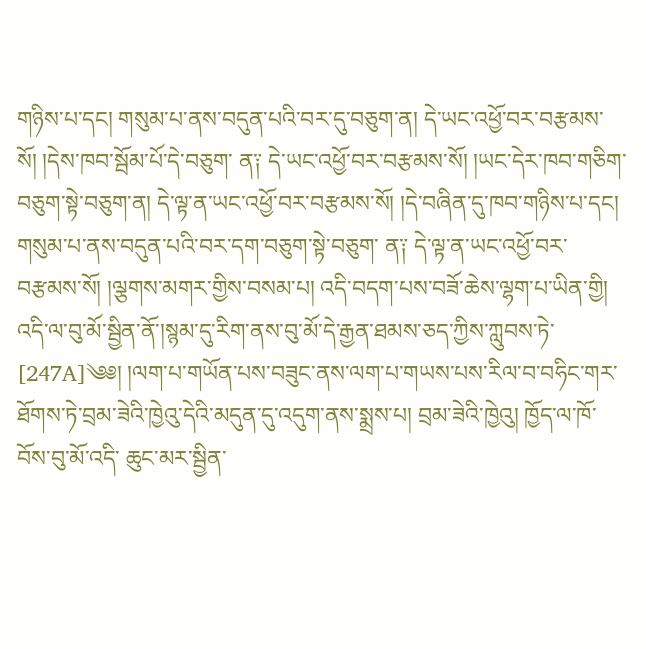གཉིས་པ་དང། གསུམ་པ་ནས་བདུན་པའི་བར་དུ་བཅུག་ན། དེ་ཡང་འཕྱོ་བར་བརྩམས་སོ། །དེས་ཁབ་སྦོམ་པོ་དེ་བཅུག་ ན༑ དེ་ཡང་འཕྱོ་བར་བརྩམས་སོ། །ཡང་དེར་ཁབ་གཅིག་བཅུག་སྟེ་བཅུག་ན། དེ་ལྟ་ན་ཡང་འཕྱོ་བར་བརྩམས་སོ། །དེ་བཞིན་དུ་ཁབ་གཉིས་པ་དང། གསུམ་པ་ནས་བདུན་པའི་བར་དག་བཅུག་སྟེ་བཅུག་ ན༑ དེ་ལྟ་ན་ཡང་འཕྱོ་བར་བརྩམས་སོ། །ལྕགས་མགར་གྱིས་བསམ་པ། འདི་བདག་པས་བཟོ་ཆེས་ལྷག་པ་ཡིན་གྱི། འདི་ལ་བུ་མོ་སྦྱིན་ནོ་།སྙམ་དུ་རིག་ནས་བུ་མོ་དེ་རྒྱན་ཐམས་ཅད་ཀྱིས་ཀླུབས་ཏེ་ [247A]༄༅། །ལག་པ་གཡོན་པས་བཟུང་ནས་ལག་པ་གཡས་པས་རིལ་བ་བཧིང་གར་ཐོགས་ཏེ་བྲམ་ཟེའི་ཁྱེའུ་དེའི་མདུན་དུ་འདུག་ནས་སྨྲས་པ། བྲམ་ཟེའི་ཁྱེའུ། ཁྱོད་ལ་ཁོ་བོས་བུ་མོ་འདི་ ཆུང་མར་སྦྱིན་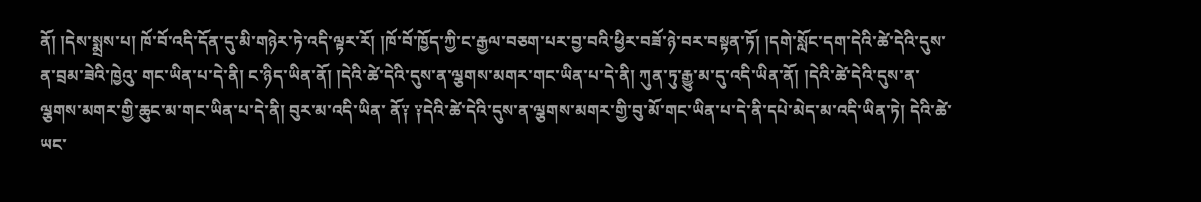ནོ། །དེས་སྨྲས་པ། ཁོ་བོ་འདི་དོན་དུ་མི་གཉེར་ཏེ་འདི་ལྟར་རོ། །ཁོ་བོ་ཁྱོད་ཀྱི་ང་རྒྱལ་བཅག་པར་བྱ་བའི་ཕྱིར་བཟོ་ཉེ་བར་བསྟན་ཏོ། །དགེ་སློང་དག་དེའི་ཚེ་དེའི་དུས་ན་བྲམ་ཟེའི་ཁྱེའུ་ གང་ཡིན་པ་དེ་ནི། ང་ཉིད་ཡིན་ནོ། །དེའི་ཚེ་དེའི་དུས་ན་ལྕགས་མགར་གང་ཡིན་པ་དེ་ནི། ཀུན་ཏུ་རྒྱུ་མ་དུ་འདི་ཡིན་ནོ། །དེའི་ཚེ་དེའི་དུས་ན་ལྕགས་མགར་གྱི་ཆུང་མ་གང་ཡིན་པ་དེ་ནི། བུར་མ་འདི་ཡིན་ ནོ༑ ༑དེའི་ཚེ་དེའི་དུས་ན་ལྕགས་མགར་གྱི་བུ་མོ་གང་ཡིན་པ་དེ་ནི་དཔེ་མེད་མ་འདི་ཡིན་ཏེ། དེའི་ཚེ་ཡང་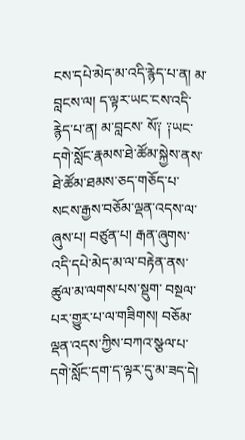ངས་དཔེ་མེད་མ་འདི་རྙེད་པ་ན། མ་བླངས་ལ། ད་ལྟར་ཡང་ངས་འདི་རྙེད་པ་ན། མ་བླངས་ སོ༑ ༑ཡང་དགེ་སློང་རྣམས་ཐེ་ཚོམ་སྐྱེས་ནས་ཐེ་ཚོམ་ཐམས་ཅད་གཅོད་པ་སངས་རྒྱས་བཅོམ་ལྡན་འདས་ལ་ཞུས་པ། བཙུན་པ། རྒན་ཞུགས་འདི་དཔེ་མེད་མ་ལ་བརྟེན་ནས་ཚུལ་མ་ལགས་པས་སྡུག་ བསྔལ་པར་གྱུར་པ་ལ་གཟིགས། བཅོམ་ལྡན་འདས་ཀྱིས་བཀའ་སྩལ་པ་དགེ་སློང་དག་ད་ལྟར་དུ་མ་ཟད་དེ།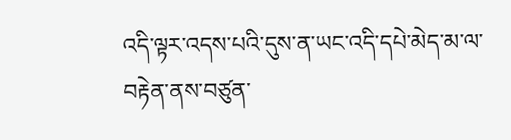འདི་ལྟར་འདས་པའི་དུས་ན་ཡང་འདི་དཔེ་མེད་མ་ལ་བརྟེན་ནས་བཙུན་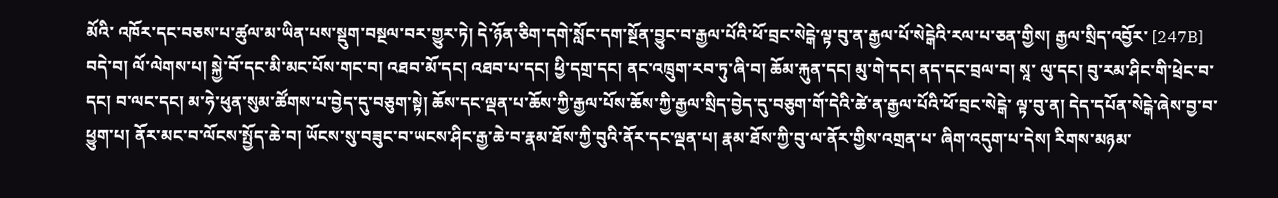མོའི་ འཁོར་དང་བཅས་པ་ཚུལ་མ་ཡིན་པས་སྡུག་བསྔལ་བར་གྱུར་ཏེ། དེ་ཉོན་ཅིག་དགེ་སློང་དག་སྔོན་བྱུང་བ་རྒྱལ་པོའི་ཕོ་བྲང་སེངྒེ་ལྟ་བུ་ན་རྒྱལ་པོ་སེངྒེའི་རལ་པ་ཅན་གྱིས། རྒྱལ་སྲིད་འབྱོར་ [247B] བདེ་བ། ལོ་ལེགས་པ། སྐྱེ་བོ་དང་མི་མང་པོས་གང་བ། འཐབ་མོ་དང། འཐབ་པ་དང། ཕྱི་དགྲ་དང། ནང་འཁྲུག་རབ་ཏུ་ཞི་བ། ཆོམ་རྐུན་དང། མུ་གེ་དང། ནད་དང་བྲལ་བ། སཱ་ ལུ་དང། བུ་རམ་ཤིང་གི་ཕྲེང་བ་དང། བ་ལང་དང། མ་ཧེ་ཕུན་སུམ་ཚོགས་པ་བྱེད་དུ་བཅུག་སྟེ། ཆོས་དང་ལྡན་པ་ཆོས་ཀྱི་རྒྱལ་པོས་ཆོས་ཀྱི་རྒྱལ་སྲིད་བྱེད་དུ་བཅུག་གོ་དེའི་ཚེ་ན་རྒྱལ་པོའི་ཕོ་བྲང་སེངྒེ་ ལྟ་བུ་ན། དེད་དཔོན་སེངྒེ་ཞེས་བྱ་བ་ཕྱུག་པ། ནོར་མང་བ་ལོངས་སྤྱོད་ཆེ་བ། ཡོངས་སུ་བཟུང་བ་ཡངས་ཤིང་རྒྱ་ཆེ་བ་རྣམ་ཐོས་ཀྱི་བུའི་ནོར་དང་ལྡན་པ། རྣམ་ཐོས་ཀྱི་བུ་ལ་ནོར་གྱིས་འགྲན་པ་ ཞིག་འདུག་པ་དེས། རིགས་མཉམ་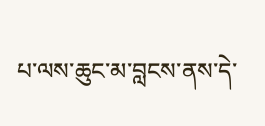པ་ལས་ཆུང་མ་བླངས་ནས་དེ་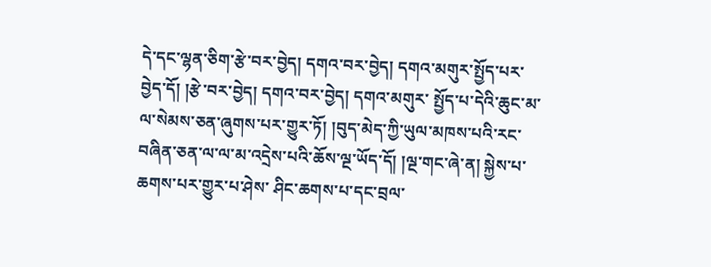དེ་དང་ལྷན་ཅིག་རྩེ་བར་བྱེད། དགའ་བར་བྱེད། དགའ་མགུར་སྤྱོད་པར་བྱེད་དོ། །རྩེ་བར་བྱེད། དགའ་བར་བྱེད། དགའ་མགུར་ སྤྱོད་པ་དེའི་ཆུང་མ་ལ་སེམས་ཅན་ཞུགས་པར་གྱུར་ཏོ། །བུད་མེད་ཀྱི་ཡུལ་མཁས་པའི་རང་བཞིན་ཅན་ལ་ལ་མ་འདྲེས་པའི་ཆོས་ལྔ་ཡོད་དོ། །ལྔ་གང་ཞེ་ན། སྐྱེས་པ་ཆགས་པར་གྱུར་པ་ཤེས་ ཤིང་ཆགས་པ་དང་བྲལ་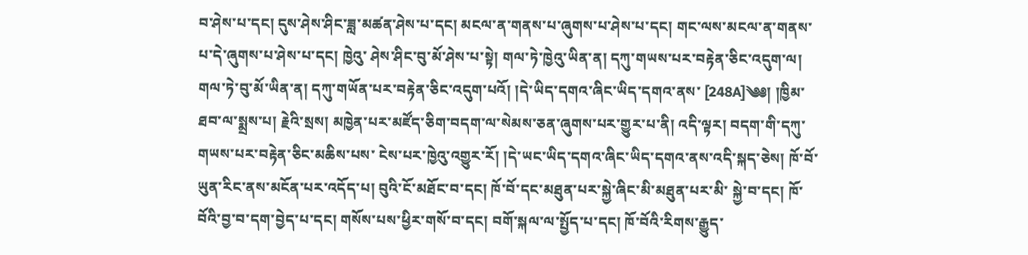བ་ཤེས་པ་དང། དུས་ཤེས་ཤིང་ཟླ་མཚན་ཤེས་པ་དང། མངལ་ན་གནས་པ་ཞུགས་པ་ཤེས་པ་དང། གང་ལས་མངལ་ན་གནས་པ་དེ་ཞུགས་པ་ཤེས་པ་དང། ཁྱེའུ་ ཤེས་ཤིང་བུ་མོ་ཤེས་པ་སྟེ། གལ་ཏེ་ཁྱེའུ་ཡིན་ན། དཀུ་གཡས་པར་བརྟེན་ཅིང་འདུག་ལ། གལ་ཏེ་བུ་མོ་ཡིན་ན། དཀུ་གཡོན་པར་བརྟེན་ཅིང་འདུག་པའོ། །དེ་ཡིད་དགའ་ཞིང་ཡིད་དགའ་ནས་ [248A]༄༅། །ཁྱིམ་ཐབ་ལ་སྨྲས་པ། རྗེའི་སྲས། མཁྱེན་པར་མཛོད་ཅིག་བདག་ལ་སེམས་ཅན་ཞུགས་པར་གྱུར་པ་ནི། འདི་ལྟར། བདག་གི་དཀུ་གཡས་པར་བརྟེན་ཅིང་མཆིས་པས་ ངེས་པར་ཁྱེའུ་འགྱུར་རོ། །དེ་ཡང་ཡིད་དགའ་ཞིང་ཡིད་དགའ་ནས་འདི་སྐད་ཅེས། ཁོ་བོ་ཡུན་རིང་ནས་མངོན་པར་འདོད་པ། བུའི་ངོ་མཐོང་བ་དང། ཁོ་བོ་དང་མཐུན་པར་སྐྱེ་ཞིང་མི་མཐུན་པར་མི་ སྐྱེ་བ་དང། ཁོ་བོའི་བྱ་བ་དག་བྱེད་པ་དང། གསོས་པས་ཕྱིར་གསོ་བ་དང། བགོ་སྐལ་ལ་སྤྱོད་པ་དང། ཁོ་བོའི་རིགས་རྒྱུད་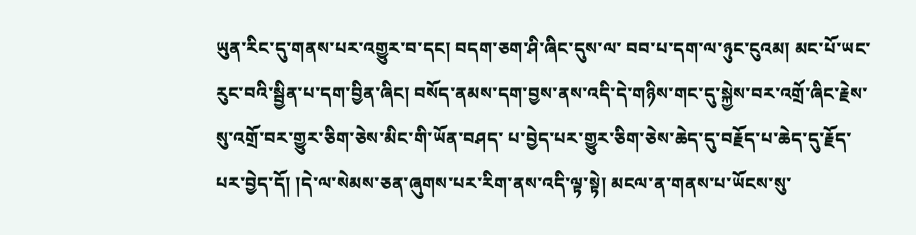ཡུན་རིང་དུ་གནས་པར་འགྱུར་བ་དང། བདག་ཅག་ཤི་ཞིང་དུས་ལ་ བབ་པ་དག་ལ་ཉུང་ངུའམ། མང་པོ་ཡང་རུང་བའི་སྦྱིན་པ་དག་བྱིན་ཞིང། བསོད་ནམས་དག་བྱས་ནས་འདི་དེ་གཉིས་གང་དུ་སྐྱེས་བར་འགྲོ་ཞིང་རྗེས་སུ་འགྲོ་བར་གྱུར་ཅིག་ཅེས་མིང་གི་ཡོན་བཤད་ པ་བྱེད་པར་གྱུར་ཅིག་ཅེས་ཆེད་དུ་བརྗོད་པ་ཆེད་དུ་རྗོད་པར་བྱེད་དོ། །དེ་ལ་སེམས་ཅན་ཞུགས་པར་རིག་ནས་འདི་ལྟ་སྟེ། མངལ་ན་གནས་པ་ཡོངས་སུ་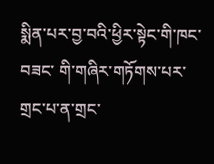སྨིན་པར་བྱ་བའི་ཕྱིར་སྟེང་གི་ཁང་བཟང་ གི་གཞིར་གཏོགས་པར་གྲང་པ་ན་གྲང་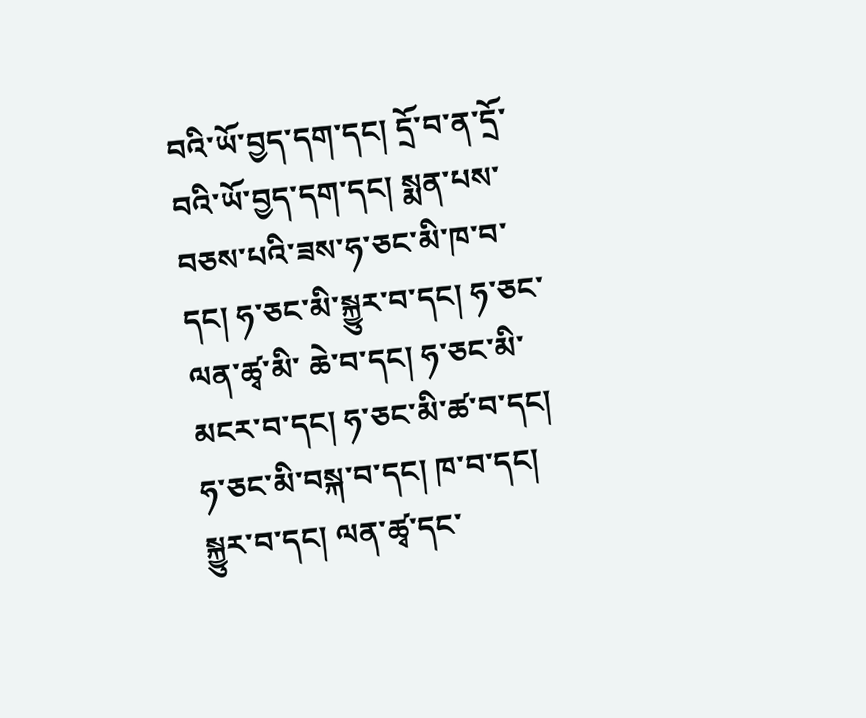བའི་ཡོ་བྱད་དག་དང། དྲོ་བ་ན་དྲོ་བའི་ཡོ་བྱད་དག་དང། སྨན་པས་བཅས་པའི་ཟས་ཧ་ཅང་མི་ཁ་བ་དང། ཧ་ཅང་མི་སྐྱུར་བ་དང། ཧ་ཅང་ལན་ཚྭ་མི་ ཆེ་བ་དང། ཧ་ཅང་མི་མངར་བ་དང། ཧ་ཅང་མི་ཚ་བ་དང། ཧ་ཅང་མི་བསྐ་བ་དང། ཁ་བ་དང། སྐྱུར་བ་དང། ལན་ཚྭ་དང་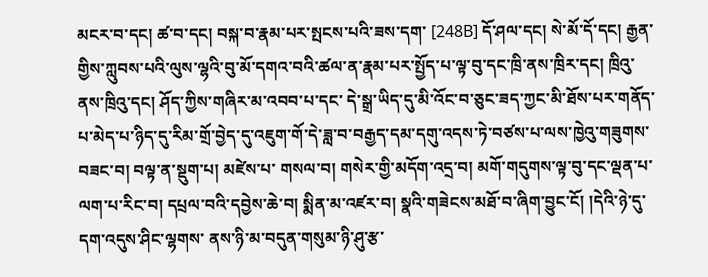མངར་བ་དང། ཚ་བ་དང། བསྐ་བ་རྣམ་པར་སྤངས་པའི་ཟས་དག་ [248B] དོ་ཤལ་དང། སེ་མོ་དོ་དང། རྒྱན་གྱིས་ཀླུབས་པའི་ལུས་ལྷའི་བུ་མོ་དགའ་བའི་ཚལ་ན་རྣམ་པར་སྤྱོད་པ་ལྟ་བུ་དང་ཁྲི་ནས་ཁྲིར་དང། ཁྲིའུ་ནས་ཁྲིའུ་དང། ཤོད་ཀྱིས་གཞིར་མ་འབབ་པ་དང་ དེ་སྒྲ་ཡིད་དུ་མི་འོང་བ་ཅུང་ཟད་ཀྱང་མི་ཐོས་པར་གནོད་པ་མེད་པ་ཉིད་དུ་རིམ་གྲོ་བྱེད་དུ་འཇུག་གོ་དེ་ཟླ་བ་བརྒྱད་དམ་དགུ་འདས་ཏེ་བཙས་པ་ལས་ཁྱེའུ་གཟུགས་བཟང་བ། བལྟ་ན་སྡུག་པ། མཛེས་པ་ གསལ་བ། གསེར་གྱི་མདོག་འདྲ་བ། མགོ་གདུགས་ལྟ་བུ་དང་ལྡན་པ་ལག་པ་རིང་བ། དཔྲལ་བའི་དབྱེས་ཆེ་བ། སྨིན་མ་འཛར་བ། སྣའི་གཟེངས་མཐོ་བ་ཞིག་བྱུང་ངོ། །དེའི་ཉེ་དུ་དག་འདུས་ཤིང་ལྷགས་ ནས་ཉི་མ་བདུན་གསུམ་ཉི་ཤུ་རྩ་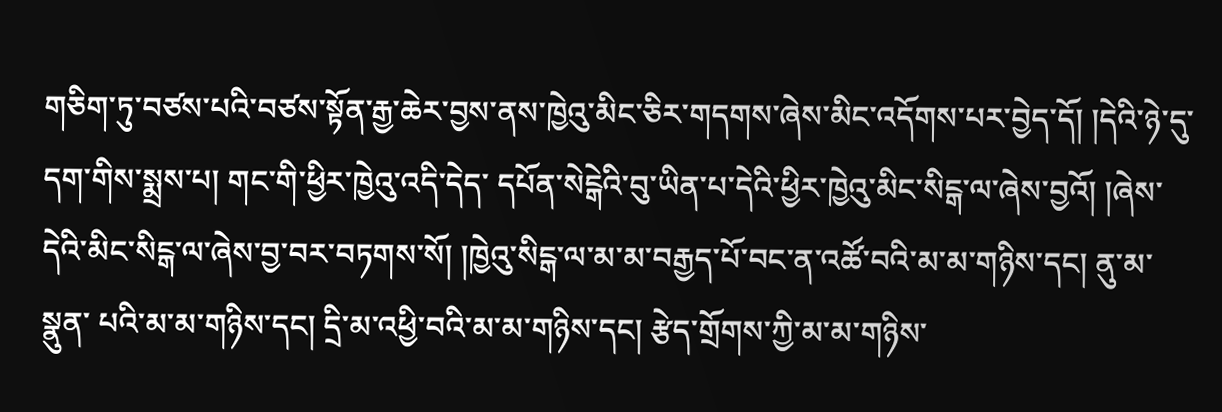གཅིག་ཏུ་བཙས་པའི་བཙས་སྟོན་རྒྱ་ཆེར་བྱས་ནས་ཁྱེའུ་མིང་ཅིར་གདགས་ཞེས་མིང་འདོགས་པར་བྱེད་དོ། །དེའི་ཉེ་དུ་དག་གིས་སྨྲས་པ། གང་གི་ཕྱིར་ཁྱེའུ་འདི་དེད་ དཔོན་སེངྒེའི་བུ་ཡིན་པ་དེའི་ཕྱིར་ཁྱེའུ་མིང་སིངྒ་ལ་ཞེས་བྱའོ། །ཞེས་དེའི་མིང་སིངྒ་ལ་ཞེས་བྱ་བར་བཏགས་སོ། །ཁྱེའུ་སིངྒ་ལ་མ་མ་བརྒྱད་པོ་བང་ན་འཚོ་བའི་མ་མ་གཉིས་དང། ནུ་མ་སྣུན་ པའི་མ་མ་གཉིས་དང། དྲི་མ་འཕྱི་བའི་མ་མ་གཉིས་དང། རྩེད་གྲོགས་ཀྱི་མ་མ་གཉིས་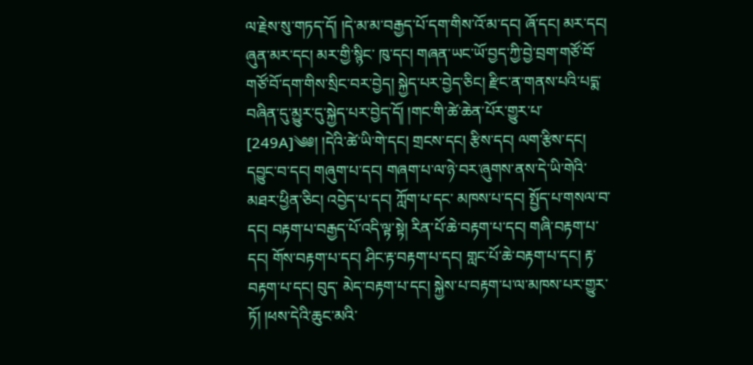ལ་རྗེས་སུ་གཏད་དོ། །དེ་མ་མ་བརྒྱད་པོ་དག་གིས་འོ་མ་དང། ཞོ་དང། མར་དང། ཞུན་མར་དང། མར་གྱི་སྙིང་ ཁུ་དང། གཞན་ཡང་ཡོ་བྱད་ཀྱི་བྱེ་བྲག་གཙོ་བོ་གཙོ་བོ་དག་གིས་སྲིང་བར་བྱེད། སྐྱེད་པར་བྱེད་ཅིང། རྫིང་ན་གནས་པའི་པདྨ་བཞིན་དུ་མྱུར་དུ་སྐྱེད་པར་བྱེད་དོ། །གང་གི་ཚེ་ཆེན་པོར་གྱུར་པ་ [249A]༄༅། །དེའི་ཚེ་ཡི་གེ་དང། གྲངས་དང། རྩིས་དང། ལག་རྩིས་དང། དབྱུང་བ་དང། གཞུག་པ་དང། གཞག་པ་ལ་ཉེ་བར་ཞུགས་ནས་དེ་ཡི་གེའི་མཐར་ཕྱིན་ཅིང། འབྱེད་པ་དང། ཀློག་པ་དང་ མཁས་པ་དང། སྤྱོད་པ་གསལ་བ་དང། བརྟག་པ་བརྒྱད་པོ་འདི་ལྟ་སྟེ། རིན་པོ་ཆེ་བརྟག་པ་དང། གཞི་བརྟག་པ་དང། གོས་བརྟག་པ་དང། ཤིང་རྟ་བརྟག་པ་དང། གླང་པོ་ཆེ་བརྟག་པ་དང། རྟ་བརྟག་པ་དང། བུད་ མེད་བརྟག་པ་དང། སྐྱེས་པ་བརྟག་པ་ལ་མཁས་པར་གྱུར་ཏོ། །ཕས་དེའི་ཆུང་མའི་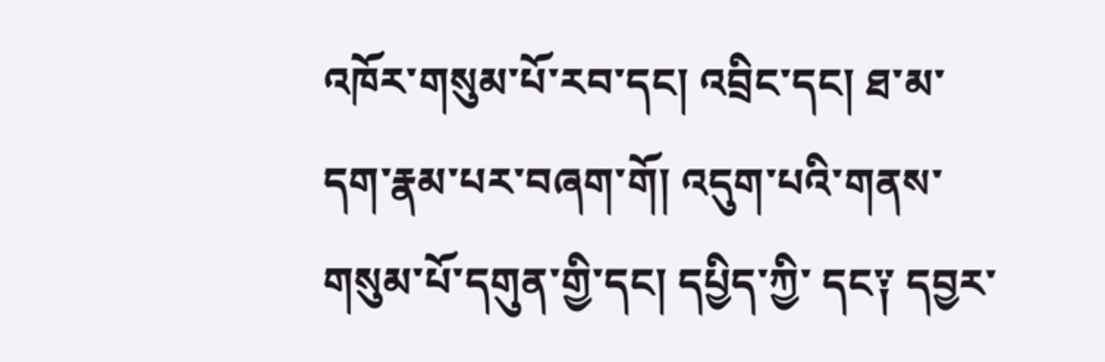འཁོར་གསུམ་པོ་རབ་དང། འབྲིང་དང། ཐ་མ་དག་རྣམ་པར་བཞག་གོ། འདུག་པའི་གནས་གསུམ་པོ་དགུན་གྱི་དང། དཔྱིད་ཀྱི་ དང༑ དབྱར་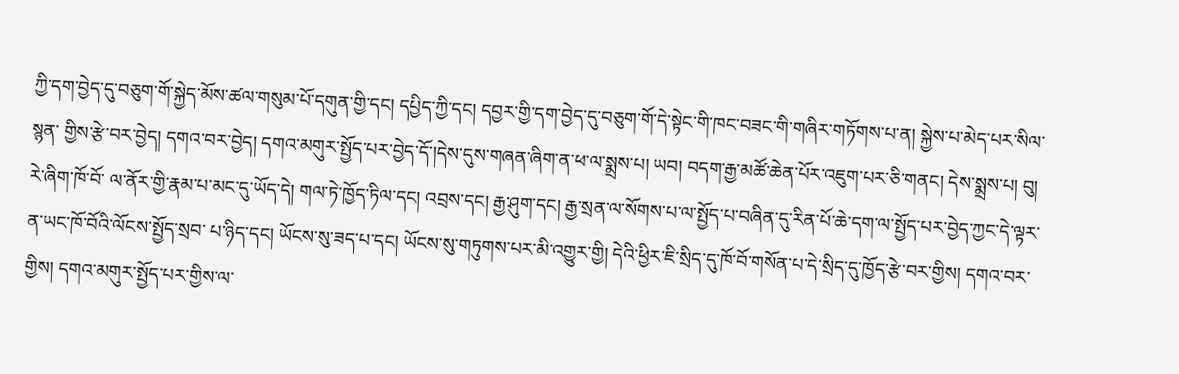ཀྱི་དག་བྱེད་དུ་བཅུག་གོ་སྐྱེད་མོས་ཚལ་གསུམ་པོ་དགུན་གྱི་དང། དཔྱིད་ཀྱི་དང། དབྱར་གྱི་དག་བྱེད་དུ་བཅུག་གོ་དེ་སྟེང་གི་ཁང་བཟང་གི་གཞིར་གཏོགས་པ་ན། སྐྱེས་པ་མེད་པར་སིལ་སྙན་ གྱིས་རྩེ་བར་བྱེད། དགའ་བར་བྱེད། དགའ་མགུར་སྤྱོད་པར་བྱེད་དོ་།དེས་དུས་གཞན་ཞིག་ན་ཕ་ལ་སྨྲས་པ། ཡབ། བདག་རྒྱ་མཚོ་ཆེན་པོར་འཇུག་པར་ཅི་གནང། དེས་སྨྲས་པ། བུ། རེ་ཞིག་ཁོ་བོ་ ལ་ནོར་གྱི་རྣམ་པ་མང་དུ་ཡོད་དེ། གལ་ཏེ་ཁྱོད་ཏིལ་དང། འབྲས་དང། རྒྱ་ཤུག་དང། རྒྱ་སྲན་ལ་སོགས་པ་ལ་སྤྱོད་པ་བཞིན་དུ་རིན་པོ་ཆེ་དག་ལ་སྤྱོད་པར་བྱེད་ཀྱང་དེ་ལྟར་ན་ཡང་ཁོ་བོའི་ལོངས་སྤྱོད་སྲབ་ པ་ཉིད་དང། ཡོངས་སུ་ཟད་པ་དང། ཡོངས་སུ་གཏུགས་པར་མི་འགྱུར་གྱི། དེའི་ཕྱིར་ཇི་སྲིད་དུ་ཁོ་བོ་གསོན་པ་དེ་སྲིད་དུ་ཁྱོད་རྩེ་བར་གྱིས། དགའ་བར་གྱིས། དགའ་མགུར་སྤྱོད་པར་གྱིས་ལ་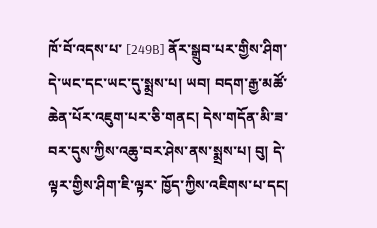ཁོ་བོ་འདས་པ་ [249B] ནོར་སྒྲུབ་པར་གྱིས་ཤིག་དེ་ཡང་དང་ཡང་དུ་སྨྲས་པ། ཡབ། བདག་རྒྱ་མཚོ་ཆེན་པོར་འཇུག་པར་ཅི་གནང། དེས་གདོན་མི་ཟ་བར་དུས་ཀྱིས་འཆུ་བར་ཤེས་ནས་སྨྲས་པ། བུ། དེ་ལྟར་གྱིས་ཤིག་ཇི་ལྟར་ ཁྱོད་ཀྱིས་འཇིགས་པ་དང།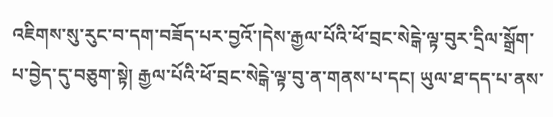འཇིགས་སུ་རུང་བ་དག་བཟོད་པར་བྱའོ་།དེས་རྒྱལ་པོའི་ཕོ་བྲང་སེངྒེ་ལྟ་བུར་དྲིལ་སྒྲོག་པ་བྱེད་དུ་བཅུག་སྟེ། རྒྱལ་པོའི་ཕོ་བྲང་སེངྒེ་ལྟ་བུ་ན་གནས་པ་དང། ཡུལ་ཐ་དད་པ་ནས་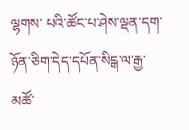ལྷགས་ པའི་ཚོང་པ་ཤེས་ལྡན་དག་ཉོན་ཅིག་དེད་དཔོན་སིངྒ་ལ་རྒྱ་མཚོ་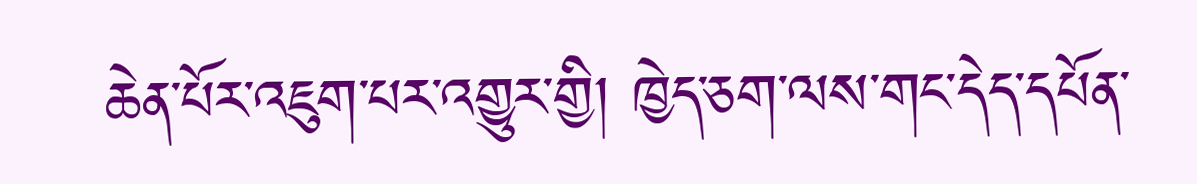ཆེན་པོར་འཇུག་པར་འགྱུར་གྱི། ཁྱེད་ཅག་ལས་གང་དེད་དཔོན་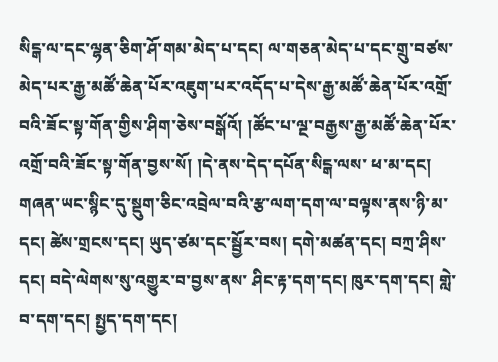སིངྒ་ལ་དང་ལྷན་ཅིག་ཤོ་གམ་མེད་པ་དང། ལ་གཅན་མེད་པ་དང་གྲུ་བཙས་ མེད་པར་རྒྱ་མཚོ་ཆེན་པོར་འཇུག་པར་འདོད་པ་དེས་རྒྱ་མཚོ་ཆེན་པོར་འགྲོ་བའི་ཟོང་སྟ་གོན་གྱིས་ཤིག་ཅེས་བསྒོའོ། །ཚོང་པ་ལྔ་བརྒྱས་རྒྱ་མཚོ་ཆེན་པོར་འགྲོ་བའི་ཟོང་སྟ་གོན་བྱས་སོ། །དེ་ནས་དེད་དཔོན་སིངྒ་ལས་ ཕ་མ་དང། གཞན་ཡང་སྙིང་དུ་སྡུག་ཅིང་འབྲེལ་བའི་རྩ་ལག་དག་ལ་བལྟས་ནས་ཉི་མ་དང། ཚེས་གྲངས་དང། ཡུད་ཙམ་དང་སྦྱོར་བས། དགེ་མཚན་དང། བཀྲ་ཤིས་དང། བདེ་ལེགས་སུ་འགྱུར་བ་བྱས་ནས་ ཤིང་རྟ་དག་དང། ཁུར་དག་དང། གླེ་བ་དག་དང། སྤྱད་དག་དང།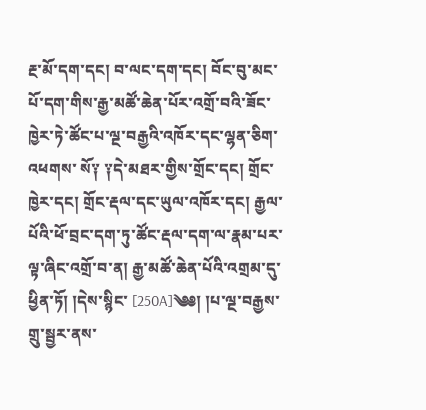རྔ་མོ་དག་དང། བ་ལང་དག་དང། བོང་བུ་མང་པོ་དག་གིས་རྒྱ་མཚོ་ཆེན་པོར་འགྲོ་བའི་ཟོང་ཁྱེར་ཏེ་ཚོང་པ་ལྔ་བརྒྱའི་འཁོར་དང་ལྷན་ཅིག་འཕགས་ སོ༑ ༑དེ་མཐར་གྱིས་གྲོང་དང། གྲོང་ཁྱེར་དང། གྲོང་རྡལ་དང་ཡུལ་འཁོར་དང། རྒྱལ་པོའི་ཕོ་བྲང་དག་ཏུ་ཚོང་རྡལ་དག་ལ་རྣམ་པར་ལྟ་ཞིང་འགྲོ་བ་ན། རྒྱ་མཚོ་ཆེན་པོའི་འགྲམ་དུ་ཕྱིན་ཏོ། །དེས་སྙིང་ [250A]༄༅། །པ་ལྔ་བརྒྱས་གྲུ་སྦྱར་ནས་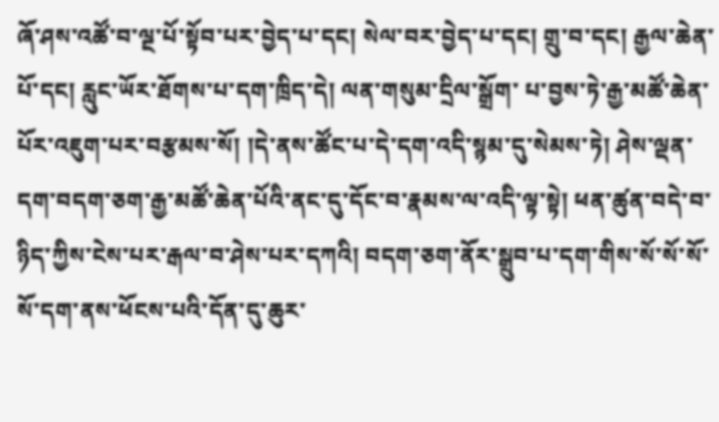ཞོ་ཤས་འཚོ་བ་ལྔ་པོ་སྟོབ་པར་བྱེད་པ་དང། སེལ་བར་བྱེད་པ་དང། གྲུ་བ་དང། རྒྱལ་ཆེན་པོ་དང། རླུང་ཡོར་ཐོགས་པ་དག་ཁྲིད་དེ། ལན་གསུམ་དྲིལ་སྒྲོག་ པ་བྱས་ཏེ་རྒྱ་མཚོ་ཆེན་པོར་འཇུག་པར་བརྩམས་སོ། །དེ་ནས་ཚོང་པ་དེ་དག་འདི་སྙམ་དུ་སེམས་ཏེ། ཤེས་ལྡན་དག་བདག་ཅག་རྒྱ་མཚོ་ཆེན་པོའི་ནང་དུ་དོང་བ་རྣམས་ལ་འདི་ལྟ་སྟེ། ཕན་ཚུན་བདེ་བ་ ཉིད་ཀྱིས་ངེས་པར་རྒལ་བ་ཤེས་པར་དཀའི། བདག་ཅག་ནོར་སྒྲུབ་པ་དག་གིས་སོ་སོ་སོ་སོ་དག་ནས་ཕོངས་པའི་དོན་དུ་ཆུར་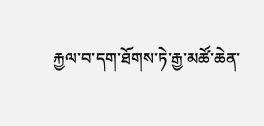རྐྱལ་བ་དག་ཐོགས་ཏེ་རྒྱ་མཚོ་ཆེན་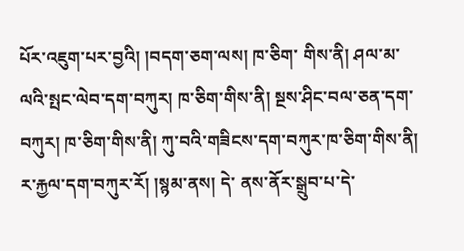པོར་འཇུག་པར་བྱའི། །བདག་ཅག་ལས། ཁ་ཅིག་ གིས་ནི། ཤལ་མ་ལའི་སྤང་ལེབ་དག་བཀུར། ཁ་ཅིག་གིས་ནི། སྔས་ཤིང་བལ་ཅན་དག་བཀུར། ཁ་ཅིག་གིས་ནི། ཀུ་བའི་གཟིངས་དག་བཀུར་ཁ་ཅིག་གིས་ནི། ར་རྐྱལ་དག་བཀུར་རོ། །སྙམ་ནས། དེ་ ནས་ནོར་སྒྲུབ་པ་དེ་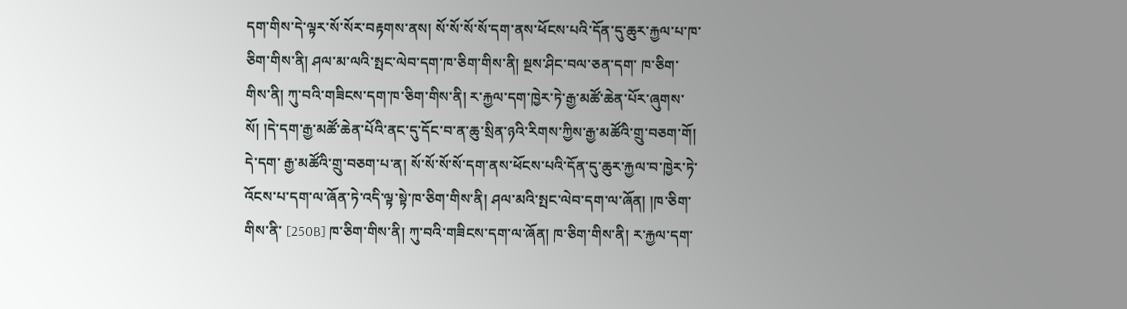དག་གིས་དེ་ལྟར་སོ་སོར་བརྟགས་ནས། སོ་སོ་སོ་སོ་དག་ནས་ཕོངས་པའི་དོན་དུ་ཆུར་རྐྱལ་པ་ཁ་ཅིག་གིས་ནི། ཤལ་མ་ལའི་སྤང་ལེབ་དག་ཁ་ཅིག་གིས་ནི། སྔས་ཤིང་བལ་ཅན་དག་ ཁ་ཅིག་གིས་ནི། ཀུ་བའི་གཟིངས་དག་ཁ་ཅིག་གིས་ནི། ར་རྐྱལ་དག་ཁྱེར་ཏེ་རྒྱ་མཚོ་ཆེན་པོར་ཞུགས་སོ། །དེ་དག་རྒྱ་མཚོ་ཆེན་པོའི་ནང་དུ་དོང་བ་ན་ཆུ་སྲིན་ཉའི་རིགས་ཀྱིས་རྒྱ་མཚོའི་གྲུ་བཅག་གོ། དེ་དག་ རྒྱ་མཚོའི་གྲུ་བཅག་པ་ན། སོ་སོ་སོ་སོ་དག་ནས་ཕོངས་པའི་དོན་དུ་ཆུར་རྐྱལ་བ་ཁྱེར་ཏེ་འོངས་པ་དག་ལ་ཞོན་ཏེ་འདི་ལྟ་སྟེ་ཁ་ཅིག་གིས་ནི། ཤལ་མའི་སྤང་ལེབ་དག་ལ་ཞོན། །ཁ་ཅིག་གིས་ནི་ [250B] ཁ་ཅིག་གིས་ནི། ཀུ་བའི་གཟིངས་དག་ལ་ཞོན། ཁ་ཅིག་གིས་ནི། ར་རྐྱལ་དག་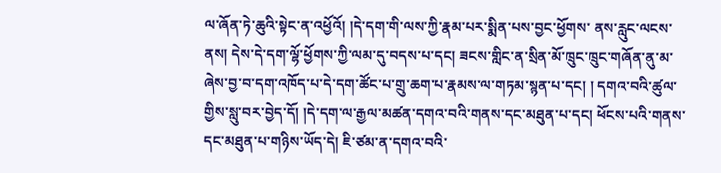ལ་ཞོན་ཏེ་ཆུའི་སྟེང་ན་འཕྱོའོ། །དེ་དག་གི་ལས་ཀྱི་རྣམ་པར་སྨིན་པས་བྱང་ཕྱོགས་ ནས་རླུང་ལངས་ནས། དེས་དེ་དག་ལྷོ་ཕྱོགས་ཀྱི་ལམ་དུ་བདས་པ་དང། ཟངས་གླིང་ན་སྲིན་མོ་ཁྲུང་ཁྲུང་གཞོན་ནུ་མ་ཞེས་བྱ་བ་དག་འཁོད་པ་དེ་དག་ཚོང་པ་གྲུ་ཆག་པ་རྣམས་ལ་གཏམ་སྙན་པ་དང། ། དགའ་བའི་ཚུལ་གྱིས་སླུ་བར་བྱེད་དོ། །དེ་དག་ལ་རྒྱལ་མཚན་དགའ་བའི་གནས་དང་མཐུན་པ་དང། ཕོངས་པའི་གནས་དང་མཐུན་པ་གཉིས་ཡོད་དེ། ཇི་ཙམ་ན་དགའ་བའི་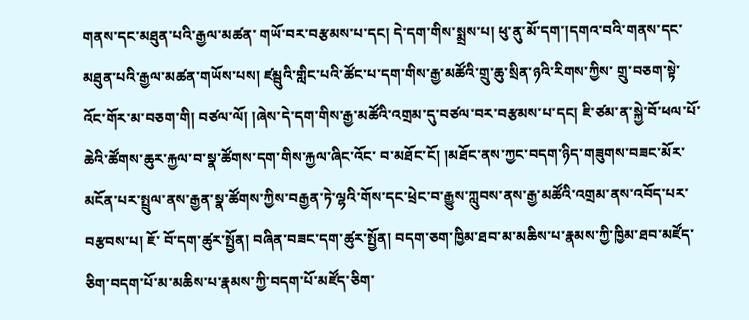གནས་དང་མཐུན་པའི་རྒྱལ་མཚན་ གཡོ་བར་བརྩམས་པ་དང། དེ་དག་གིས་སྨྲས་པ། ཕུ་ནུ་མོ་དག་།དགའ་བའི་གནས་དང་མཐུན་པའི་རྒྱལ་མཚན་གཡོས་པས། ཛམྦུའི་གླིང་པའི་ཚོང་པ་དག་གིས་རྒྱ་མཚོའི་གྲུ་ཆུ་སྲིན་ཉའི་རིགས་ཀྱིས་ གྲུ་བཅག་སྟེ་འོང་གོར་མ་བཅག་གི། བཙལ་ལོ། །ཞེས་དེ་དག་གིས་རྒྱ་མཚོའི་འགྲམ་དུ་བཙལ་བར་བརྩམས་པ་དང། ཇི་ཙམ་ན་སྐྱེ་བོ་ཕལ་པོ་ཆེའི་ཚོགས་ཆུར་རྐྱལ་བ་སྣ་ཚོགས་དག་གིས་རྐྱལ་ཞིང་འོང་ བ་མཐོང་ངོ། །མཐོང་ནས་ཀྱང་བདག་ཉིད་གཟུགས་བཟང་མོར་མངོན་པར་སྤྲུལ་ནས་རྒྱན་སྣ་ཚོགས་ཀྱིས་བརྒྱན་ཏེ་ལྷའི་གོས་དང་ཕྲེང་བ་རྒྱུས་ཀླུབས་ནས་རྒྱ་མཚོའི་འགྲམ་ནས་འབོད་པར་བརྩབས་པ། ཇོ་ བོ་དག་ཚུར་སྤྱོན། བཞིན་བཟང་དག་ཚུར་སྤྱོན། བདག་ཅག་ཁྱིམ་ཐབ་མ་མཆིས་པ་རྣམས་ཀྱི་ཁྱིམ་ཐབ་མཛོད་ཅིག་བདག་པོ་མ་མཆིས་པ་རྣམས་ཀྱི་བདག་པོ་མཛོད་ཅིག་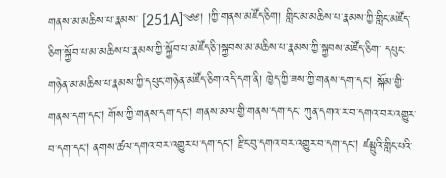གནས་མ་མཆིས་པ་རྣམས་ [251A]༄༅། །ཀྱི་གནས་མཛོད་ཅིག། གླིང་མ་མཆིས་པ་རྣམས་ཀྱི་གླིང་མཛོད་ཅིག་སྐྱོབ་པ་མ་མཆིས་པ་རྣམས་ཀྱི་སྐྱོབ་པ་མཛོད་ཅི་།སྐྱབས་མ་མཆིས་པ་རྣམས་ཀྱི་སྐྱབས་མཛོད་ཅིག་ དཔུང་གཉེན་མ་མཆིས་པ་རྣམས་ཀྱི་དཔུང་གཉེན་མཛོད་ཅིག་འདི་དག་ནི། ཁྱེད་ཀྱི་ཟས་ཀྱི་གནས་དག་དང། སྐོམ་གྱི་གནས་དག་དང། གོས་ཀྱི་གནས་དག་དང། གནས་མལ་གྱི་གནས་དག་དང་ ཀུན་དགའ་ར་བ་དགའ་བར་འགྱུར་བ་དག་དང། ནགས་ཚལ་དགའ་བར་འགྱུར་པ་དག་དང། རྫིང་བུ་དགའ་བར་འགྱུར་བ་དག་དང། ཛམྦུའི་གླིང་པའི་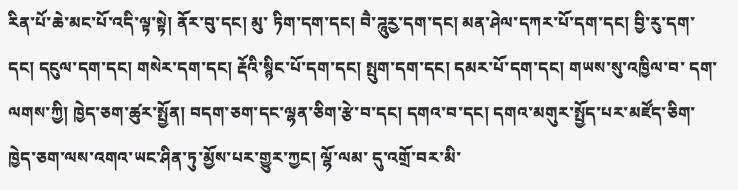རིན་པོ་ཆེ་མང་པོ་འདི་ལྟ་སྟེ། ནོར་བུ་དང། མུ་ ཏིག་དག་དང། བཻ་ཌཱུརྱ་དག་དང། མན་ཤེལ་དཀར་པོ་དག་དང། བྱི་རུ་དག་དང། དངུལ་དག་དང། གསེར་དག་དང། རྡོའི་སྙིང་པོ་དག་དང། སྤུག་དག་དང། དམར་པོ་དག་དང། གཡས་སུ་འཁྱིལ་བ་ དག་ལགས་ཀྱི། ཁྱེད་ཅག་ཚུར་སྤྱོན། བདག་ཅག་དང་ལྷན་ཅིག་རྩེ་བ་དང། དགའ་བ་དང། དགའ་མགུར་སྤྱོད་པར་མཛོད་ཅིག་ཁྱེད་ཅག་ལས་འགའ་ཡང་ཤིན་ཏུ་མྱོས་པར་གྱུར་ཀྱང། ལྷོ་ལམ་ དུ་འགྲོ་བར་མི་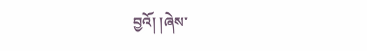བྱའོ། །ཞེས་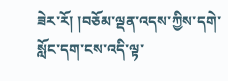ཟེར་རོ། །བཅོམ་ལྡན་འདས་ཀྱིས་དགེ་སློང་དག་ངས་འདི་ལྟ་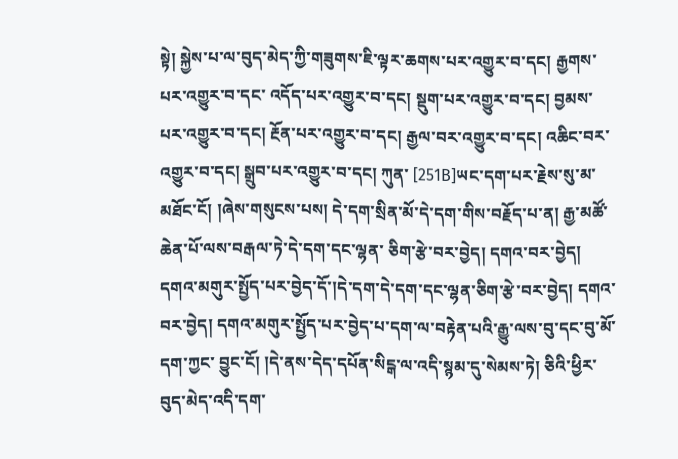སྟེ། སྐྱེས་པ་ལ་བུད་མེད་ཀྱི་གཟུགས་ཇི་ལྟར་ཆགས་པར་འགྱུར་བ་དང། རྒྱགས་པར་འགྱུར་བ་དང་ འདོད་པར་འགྱུར་བ་དང། སྡུག་པར་འགྱུར་བ་དང། བྱམས་པར་འགྱུར་བ་དང། རྔོན་པར་འགྱུར་བ་དང། རྒྱལ་བར་འགྱུར་བ་དང། འཆིང་བར་འགྱུར་བ་དང། སྒྲུབ་པར་འགྱུར་བ་དང། ཀུན་ [251B]ཡང་དག་པར་རྗེས་སུ་མ་མཐོང་ངོ། །ཞེས་གསུངས་པས། དེ་དག་སྲིན་མོ་དེ་དག་གིས་བརྗོད་པ་ན། རྒྱ་མཚོ་ཆེན་པོ་ལས་བརྒལ་ཏེ་དེ་དག་དང་ལྷན་ ཅིག་རྩེ་བར་བྱེད། དགའ་བར་བྱེད། དགའ་མགུར་སྤྱོད་པར་བྱེད་དོ་།དེ་དག་དེ་དག་དང་ལྷན་ཅིག་རྩེ་བར་བྱེད། དགའ་བར་བྱེད། དགའ་མགུར་སྤྱོད་པར་བྱེད་པ་དག་ལ་བརྟེན་པའི་རྒྱུ་ལས་བུ་དང་བུ་མོ་དག་ཀྱང་ བྱུང་ངོ། །དེ་ནས་དེད་དཔོན་སིངྒ་ལ་འདི་སྙམ་དུ་སེམས་ཏེ། ཅིའི་ཕྱིར་བུད་མེད་འདི་དག་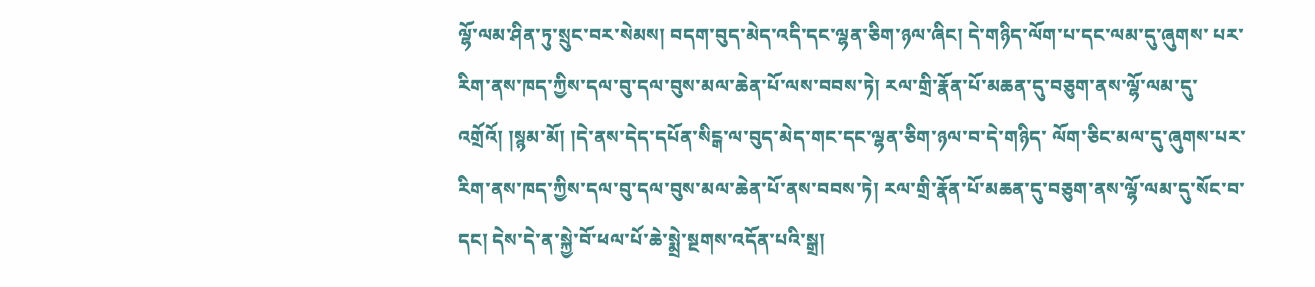ལྷོ་ལམ་ཤིན་ཏུ་སྲུང་བར་སེམས། བདག་བུད་མེད་འདི་དང་ལྷན་ཅིག་ཉལ་ཞིང། དེ་གཉིད་ལོག་པ་དང་ལམ་དུ་ཞུགས་ པར་རིག་ནས་ཁད་ཀྱིས་དལ་བུ་དལ་བུས་མལ་ཆེན་པོ་ལས་བབས་ཏེ། རལ་གྲི་རྣོན་པོ་མཆན་དུ་བཅུག་ནས་ལྷོ་ལམ་དུ་འགྲོའོ། །སྙམ་མོ། །དེ་ནས་དེད་དཔོན་སིངྒ་ལ་བུད་མེད་གང་དང་ལྷན་ཅིག་ཉལ་བ་དེ་གཉིད་ ལོག་ཅིང་མལ་དུ་ཞུགས་པར་རིག་ནས་ཁད་ཀྱིས་དལ་བུ་དལ་བུས་མལ་ཆེན་པོ་ནས་བབས་ཏེ། རལ་གྲི་རྣོན་པོ་མཆན་དུ་བཅུག་ནས་ལྷོ་ལམ་དུ་སོང་བ་དང། དེས་དེ་ན་སྐྱེ་བོ་ཕལ་པོ་ཆེ་སྨྲེ་སྔགས་འདོན་པའི་སྒྲ།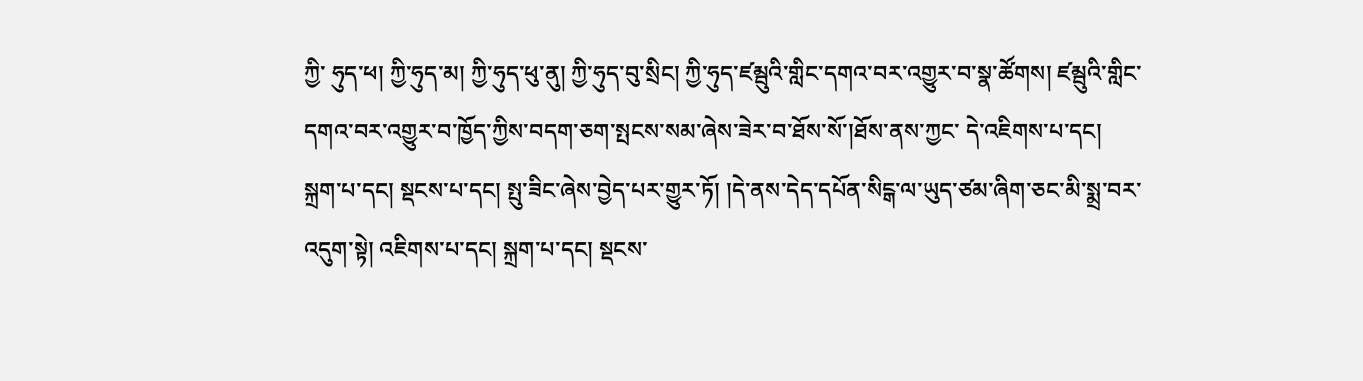ཀྱི་ ཧུད་ཕ། ཀྱི་ཧུད་མ། ཀྱི་ཧུད་ཕུ་ནུ། ཀྱི་ཧུད་བུ་སྲིང། ཀྱི་ཧུད་ཛམྦུའི་གླིང་དགའ་བར་འགྱུར་བ་སྣ་ཚོགས། ཛམྦུའི་གླིང་དགའ་བར་འགྱུར་བ་ཁྱོད་ཀྱིས་བདག་ཅག་སྤངས་སམ་ཞེས་ཟེར་བ་ཐོས་སོ་།ཐོས་ནས་ཀྱང་ དེ་འཇིགས་པ་དང། སྐྲག་པ་དང། སྡངས་པ་དང། སྤུ་ཟིང་ཞེས་བྱེད་པར་གྱུར་ཏོ། །དེ་ནས་དེད་དཔོན་སིངྒ་ལ་ཡུད་ཙམ་ཞིག་ཅང་མི་སྨྲ་བར་འདུག་སྟེ། འཇིགས་པ་དང། སྐྲག་པ་དང། སྡངས་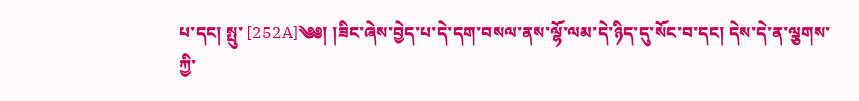པ་དང། སྤུ་ [252A]༄༅། །ཟིང་ཞེས་བྱེད་པ་དེ་དག་བསལ་ནས་ལྷོ་ལམ་དེ་ཉིད་དུ་སོང་བ་དང། དེས་དེ་ན་ལྕགས་ཀྱི་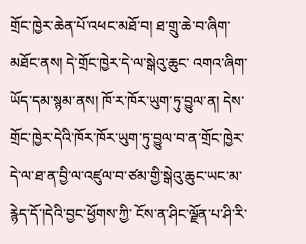གྲོང་ཁྱེར་ཆེན་པོ་འཕང་མཐོ་བ། ཐ་གྲུ་ཆེ་བ་ཞིག་མཐོང་ནས། དེ་གྲོང་ཁྱེར་དེ་ལ་སྒེའུ་ཆུང་ འགའ་ཞིག་ཡོད་དམ་སྙམ་ནས། ཁོ་ར་ཁོར་ཡུག་ཏུ་བྱུལ་ན། དེས་གྲོང་ཁྱེར་དེའི་ཁོར་ཁོར་ཡུག་ཏུ་བྱུལ་བ་ན་གྲོང་ཁྱེར་དེ་ལ་ཐ་ན་བྱི་ལ་འཛུལ་བ་ཙམ་གྱི་སྒེའུ་ཆུང་ཡང་མ་རྙེད་དོ་།དེའི་བྱང་ཕྱོགས་ཀྱི་ ངོས་ན་ཤིང་ལྗོན་པ་ཤི་རི་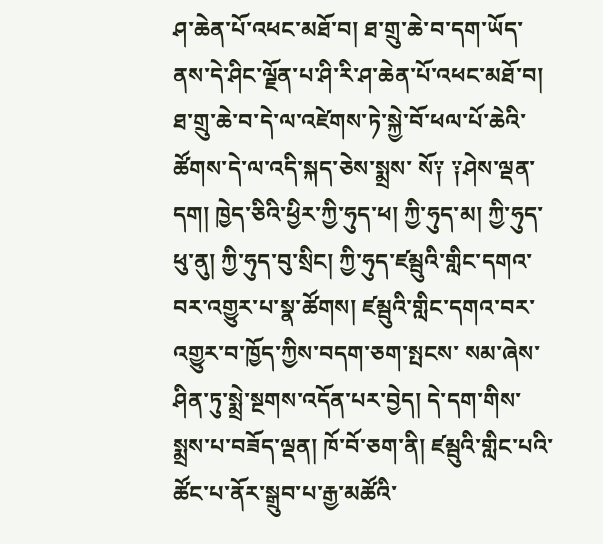ཤ་ཆེན་པོ་འཕང་མཐོ་བ། ཐ་གྲུ་ཆེ་བ་དག་ཡོད་ནས་དེ་ཤིང་ལྗོན་པ་ཤི་རི་ཤ་ཆེན་པོ་འཕང་མཐོ་བ། ཐ་གྲུ་ཆེ་བ་དེ་ལ་འཛེགས་ཏེ་སྐྱེ་བོ་ཕལ་པོ་ཆེའི་ཚོགས་དེ་ལ་འདི་སྐད་ཅེས་སྨྲས་ སོ༑ ༑ཤེས་ལྡན་དག། ཁྱེད་ཅིའི་ཕྱིར་ཀྱི་ཧུད་ཕ། ཀྱི་ཧུད་མ། ཀྱི་ཧུད་ཕུ་ནུ། ཀྱི་ཧུད་བུ་སྲིང། ཀྱི་ཧུད་ཛམྦུའི་གླིང་དགའ་བར་འགྱུར་པ་སྣ་ཚོགས། ཛམྦུའི་གླིང་དགའ་བར་འགྱུར་བ་ཁྱོད་ཀྱིས་བདག་ཅག་སྤངས་ སམ་ཞེས་ཤིན་ཏུ་སྨྲེ་སྔགས་འདོན་པར་བྱེད། དེ་དག་གིས་སྨྲས་པ་བཟོད་ལྡན། ཁོ་བོ་ཅག་ནི། ཛམྦུའི་གླིང་པའི་ཚོང་པ་ནོར་སྒྲུབ་པ་རྒྱ་མཚོའི་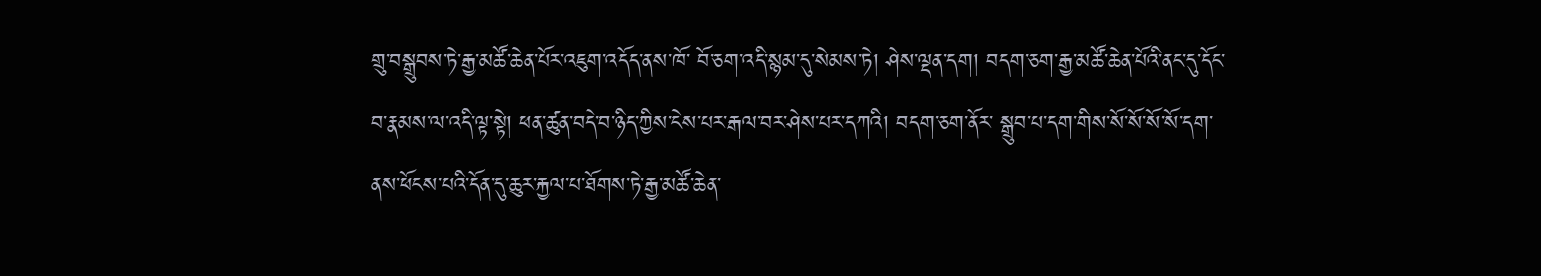གྲུ་བསྒྲུབས་ཏེ་རྒྱ་མཚོ་ཆེན་པོར་འཇུག་འདོད་ནས་ཁོ་ བོ་ཅག་འདི་སྙམ་དུ་སེམས་ཏེ། ཤེས་ལྡན་དག། བདག་ཅག་རྒྱ་མཚོ་ཆེན་པོའི་ནང་དུ་དོང་བ་རྣམས་ལ་འདི་ལྟ་སྟེ། ཕན་ཚུན་བདེ་བ་ཉིད་ཀྱིས་ངེས་པར་རྒལ་བར་ཤེས་པར་དཀའི། བདག་ཅག་ནོར་ སྒྲུབ་པ་དག་གིས་སོ་སོ་སོ་སོ་དག་ནས་ཕོངས་པའི་དོན་དུ་ཆུར་རྐྱལ་པ་ཐོགས་ཏེ་རྒྱ་མཚོ་ཆེན་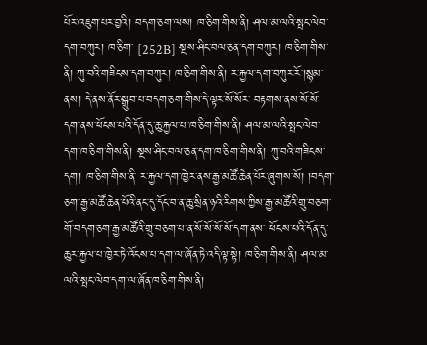པོར་འཇུག་པར་བྱའི། བདག་ཅག་ལས། ཁ་ཅིག་གིས་ནི། ཤལ་མ་ལའི་སྤང་ལེབ་དག་བཀུར། ཁ་ཅིག་ [252B] སྔས་ཤིང་བལ་ཅན་དག་བཀུར། ཁ་ཅིག་གིས་ནི། ཀུ་བའི་གཟིངས་དག་བཀུར། ཁ་ཅིག་གིས་ནི། ར་རྐྱལ་དག་བཀུར་རོ་།སྙམ་ནས། དེ་ནས་ནོར་སྒྲུབ་པ་བདག་ཅག་གིས་དེ་ལྟར་སོ་སོར་ བརྟགས་ནས་སོ་སོ་དག་ནས་ཕོངས་པའི་དོན་དུ་ཆུ་རྐྱལ་པ་ཁ་ཅིག་གིས་ནི། ཤལ་མ་ལའི་སྤང་ལེབ་དག་ཁ་ཅིག་གིས་ནི། སྔས་ཤིང་བལ་ཅན་དག་ཁ་ཅིག་གིས་ནི། ཀུ་བའི་གཟིངས་དག། ཁ་ཅིག་གིས་ནི་ ར་རྐྱལ་དག་ཁྱེར་ནས་རྒྱ་མཚོ་ཆེན་པོར་ཞུགས་སོ། །བདག་ཅག་རྒྱ་མཚོ་ཆེན་པོའི་ནང་དུ་དོང་བ་ན་ཆུ་སྲིན་ཉའི་རིགས་ཀྱིས་རྒྱ་མཚོའི་གྲུ་བཅག་གོ་བདག་ཅག་རྒྱ་མཚོའི་གྲུ་བཅག་པ་ན་སོ་སོ་སོ་སོ་དག་ནས་ ཕོངས་པའི་དོན་དུ་ཆུར་རྐྱལ་པ་ཁྱེར་ཏེ་འོངས་པ་དག་ལ་ཞོན་ཏེ་འདི་ལྟ་སྟེ། ཁ་ཅིག་གིས་ནི། ཤལ་མ་ལའི་སྤང་ལེབ་དག་ལ་ཞོན་ཁ་ཅིག་གིས་ནི།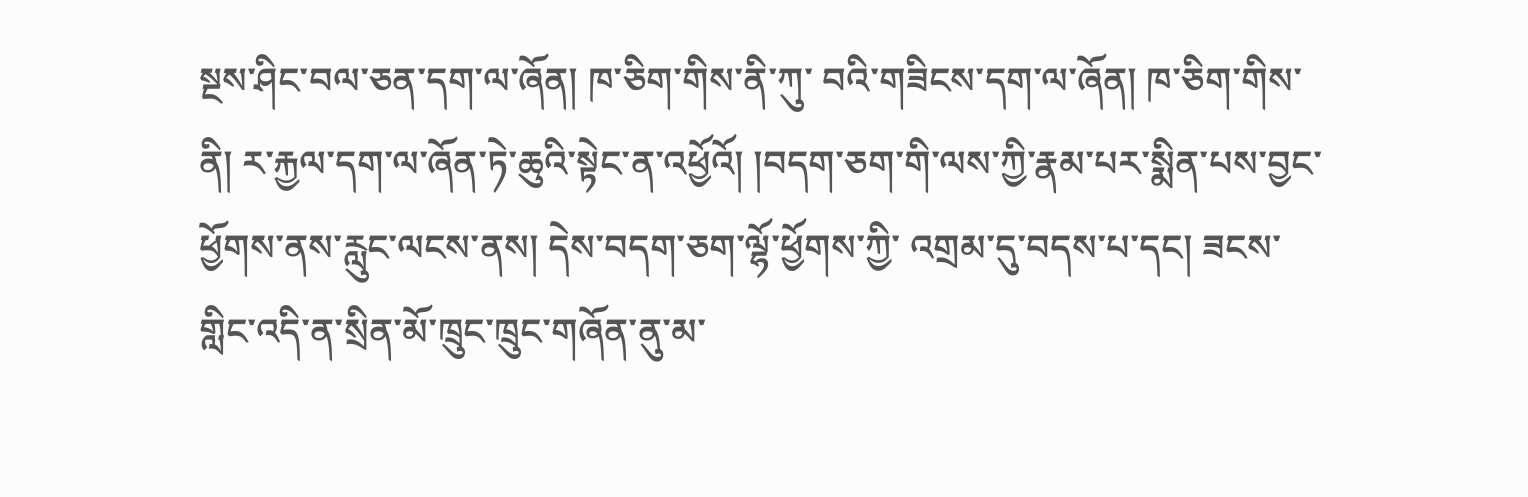སྔས་ཤིང་བལ་ཅན་དག་ལ་ཞོན། ཁ་ཅིག་གིས་ནི་ཀུ་ བའི་གཟིངས་དག་ལ་ཞོན། ཁ་ཅིག་གིས་ནི། ར་རྐྱལ་དག་ལ་ཞོན་ཏེ་ཆུའི་སྟེང་ན་འཕྱོའོ། །བདག་ཅག་གི་ལས་ཀྱི་རྣམ་པར་སྨིན་པས་བྱང་ཕྱོགས་ནས་རླུང་ལངས་ནས། དེས་བདག་ཅག་ལྷོ་ཕྱོགས་ཀྱི་ འགྲམ་དུ་བདས་པ་དང། ཟངས་གླིང་འདི་ན་སྲིན་མོ་ཁྲུང་ཁྲུང་གཞོན་ནུ་མ་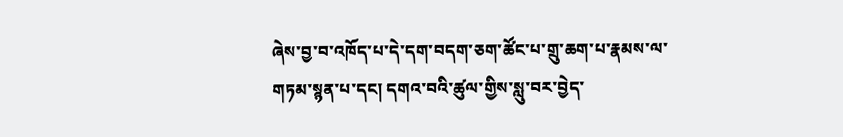ཞེས་བྱ་བ་འཁོད་པ་དེ་དག་བདག་ཅག་ཚོང་པ་གྲུ་ཆག་པ་རྣམས་ལ་གཏམ་སྙན་པ་དང། དགའ་བའི་ཚུལ་གྱིས་སླུ་བར་བྱེད་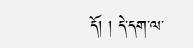དོ། ། དེ་དག་ལ་